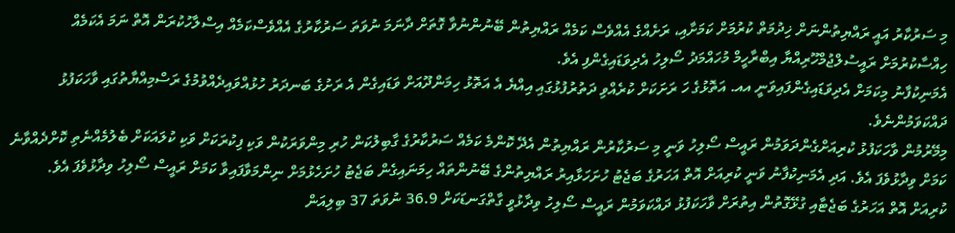މި ސަރުކާރު އައީ ރައްޔިތުންނަށް ޚިދުމަތް ކުރުމަށް ކަމަށާއި، ރަށެއްގެ އެއްވެސް ކަމެއް ރައްޔިތުން ބޭނުންނުވާ ގޮތަށް ދާނަމަ ނުވަތަ ސަރުކާރުގެ އެއްވެސްކަމެއް އިސްލާހުކުރަން އޮތް ނަމަ އެކަމެއް ހިއްސާކުރުމަށް ރައީސުލްޖުމްހޫރިއްޔާ އިބްރާހީމް މުހައްމަދު ސޯލިހު އެދިވަޑައިގެންފި އެވެ.
އެމަނިކުފާނު މިކަމަށް އެދިވަޑައިގެންފައިވަނީ އއ. އަތޮޅުގެ ހަ ރަށަކަށް ކުރެއްވި ދަތުރުފުޅުގައި އިއްޔެ އެ އަތޮޅު ހިމަންދޫއަށް ވަޑައިގެން އެ ރަށުގެ ބަނދަރު ހުޅުއްވައިދެއްވުމުގެ ރަސްމިއްޔާތުގައި ވާހަކަފުޅު ދައްކަވަމުންނެވެ.
މިމޭރުމުން ވާހަކަފުޅު ކުރިއަށްގެންދަވަމުން ރައީސް ސޯލިހު ވަނީ މި ސަރުކާރުން ރައްޔިތުން އެދޭ ކޮންމެ ކަމެއް ސަރުކާރުގެ ގާބިލުކަން ހުރި މިންވަރަކުން ވަކި ފިކުރަކަށް ވަކި ކުލައަކަށް ބެލުމެއްނެތި ކޮށްދެއްވާނެ ކަމަށް ވިދާޅުވެފަ އެވެ. އަދި އެމަނިކުފާނު ވަނީ ކުރިއަށް އޮތް އަހަރުގެ ބަޖެޓު ހުށަހަޅާއިރު ރައްޔިތުންގެ ބޭނުންތައް ހިމަނައިގެން ބަޖެޓު ހުށަހެޅުމަށް ނިންމަވާފައިވާ ކަމަށް ރައީސް ސޯލިހު ވިދާޅުވެފަ އެވެ.
ކުރިއަށް އޮތް އަހަރުގެ ބަޖެޓާއި ގުޅޭގޮތުން އިތުރަށް ވާހަކަފުޅު ދައްކަވަމުން ރައީސް ސޯލިހު ވިދާޅުވީ ގާތްގަނޑަކަށް 36.9 ނުވަތަ 37 ބިލިއަން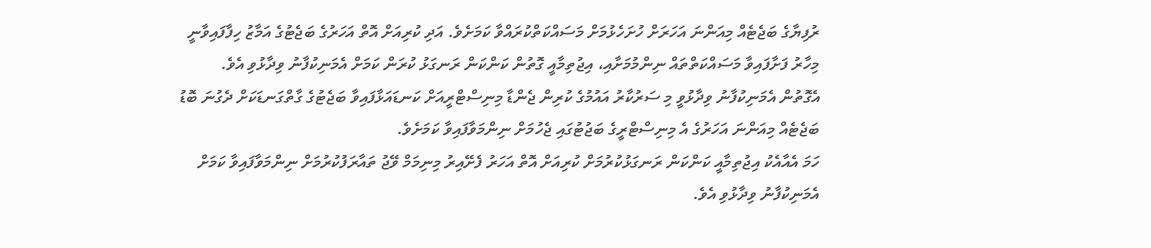ރުފިޔާގެ ބަޖެޓެއް މިއަންނަ އަހަރަށް ހުށަހެޅުމަށް މަސައްކަތްކުރައްވާ ކަމަށެވެ. އަދި ކުރިއަށް އޮތް އަހަރުގެ ބަޖެޓުގެ އަމާޒު ހިފާފައިވާނީ މިހާރު ފަށާފައިވާ މަސައްކަތްތައް ނިންމުމަށާއި، އިޖުތިމާއީ ގޮތުން ކަންކަން ރަނގަޅު ކުރަން ކަމަށް އެމަނިކުފާނު ވިދާޅުވި އެވެ.
އެގޮތުން އެމަނިކުފާނު ވިދާޅުވީ މި ސަރުކާރު އައުމުގެ ކުރިން ޖެންޑާ މިނިސްޓްރީއަށް ކަނޑައަޅާފައިވާ ބަޖެޓުގެ ގާތްގަނޑަކަށް ދެގުނަ ބޮޑު ބަޖެޓެއް މިއަންނަ އަހަރުގެ އެ މިނިސްޓްރީގެ ބަޖުޓުގައި ޖެހުމަށް ނިންމަވާފައިވާ ކަމަށެވެ.
ހަމަ އެއާއެކު އިޖުތިމާއީ ކަންކަން ރަނގަޅުކުރުމަށް ކުރިއަށް އޮތް އަހަރު ފެށޭއިރު މިނިމަމް ވޭޖު ތައާރަފުކުރުމަށް ނިންމަވާފައިވާ ކަމަށް އެމަނިކުފާނު ވިދާޅުވި އެވެ.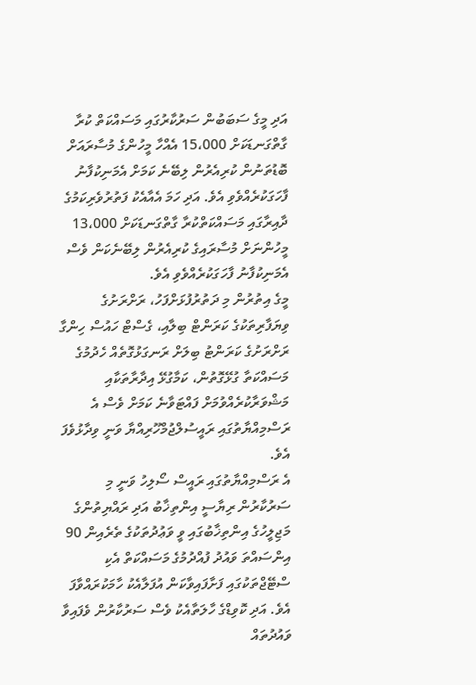އަދި މީގެ ސަބަބުން ސަރުކާރުގައި މަސައްކަތް ކުރާ ގާތްގަނޑަކަށް 15،000 އެއްހާ މީހުންގެ މުސާރައަށް ބޮޑުތަނުން ކުރިއެރުން ލިބޭނެ ކަމަށް އެމަނިކުފާނު ފާހަގަކުރެއްވެވި އެވެ. އަދި ހަމަ އެއާއެކު ފަތުރުވެރިކަމުގެ ދާއިރާގައި މަސައްކަތްކުރާ ގާތްގަނޑަކަށް 13،000 މީހުންނަށް މުސާރައިގެ ކުރިއެރުން ލިބޭނެކަން ވެސް އެމަނިކުފާނު ފާހަގަކުރެއްވެވި އެވެ.
މީގެ އިތުރުން މި ދަތުރުފުޅަށްފަހު، ރަށްރަށުގެ ވިޔަފާރިތަކުގެ ކަރަންޓް ބިލާއި، ގެސްޓް ހައުސް ހިންގާ ރަށްރަށުގެ ކަރަންޓު ބިލަށް ރަނގަޅުގޮތެއް ހެދުމުގެ މަސައްކަތާ ގުޅޭގޮތުން، ކަމާގުޅޭ އިދާރާތަކާއި މަޝްވަރާކުރެއްވުމަށް ފައްޓަވާނެ ކަމަށް ވެސް އެ ރަސްމިއްޔާތުގައި ރައީސުލްޖުމްހޫރިއްޔާ ވަނީ ވިދާޅުވެފަ އެވެ.
އެ ރަސްމިއްޔާތުގައި ރައީސް ސޯލިހު ވަނީ މި ސަރުކާރުން ރިޔާސީ އިންތިޚާބު އަދި ރައްޔިތުންގެ މަޖިލީހުގެ އިންތިޚާބުގައި ވީ ވަޢުދުތަކުގެ ތެރެއިން 90 އިންސައްތަ ވައުދު ފުއްދުމުގެ މަސައްކަތް އެކި ސްޓޭޖްތަކުގައި ފަށާފައިވާކަން އުފަލާއެކު ހާމަކުރައްވާފަ އެވެ. އަދި ކޮވިޑްގެ ހާލަތާއެކު ވެސް ސަރުކާރުން ވެފައިވާ ވައުދުތައް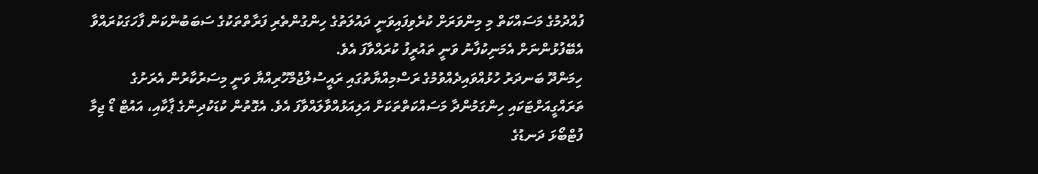ފުއްދުމުގެ މަސައްކަތް މި މިންވަރަށް ކުރެވިފައިވަނީ ދައުލަތުގެ ހިންގުންތެރި ފަރާތްތަކުގެ ސަބަބުންކަން ފާހަގަކުރައްވާ އެބޭފުޅުންނަށް އެމަނިކުފާނު ވަނީ ތައުރީފު ކުރައްވާފަ އެވެ.
ހިމަންދޫ ބަނދަރު ހުޅުއްވައިދެއްވުމުގެ ރަސްމިއްޔާތުގައި ރައީސުލްޖުމްހޫރިއްޔާ ވަނީ މިސަރުކާރުން އެރަށުގެ ތަރައްގީއަށްޓަކައި ހިންގަމުންދާ މަސައްކަތްތަކަށް އަލިއަޅުއްވާލައްވާފަ އެވެ. އެގޮތުން ކުޑަކުދިންގެ ޕާކާއި، އައުޓް ޑޯ ޖިމާ ފުޓްބޯޅަ ދަނޑުގެ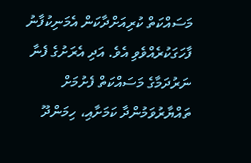މަސައްކަތް ކުރިއަށްދާކަން އެމަނިކުފާނު ފާހަގަކުރެއްވެވި އެވެ. އަދި އެރަށުގެ ފެނާ ނަރުދަމާގެ މަސައްކަތް ފެށުމަށް ތައްޔާރުވަމުންދާ ކަމަށާއި، ހިމަންދޫ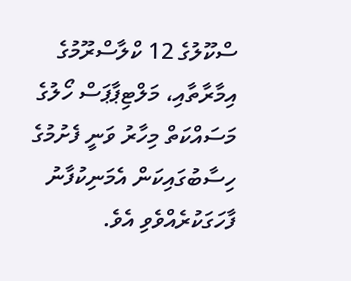ސްކޫލުގެ 12 ކްލާސްރޫމުގެ އިމާރާތާއި، މަލްޓިޕާޕަސް ހޯލުގެ މަސައްކަތް މިހާރު ވަނީ ފެށުމުގެ ހިސާބުގައިކަން އެމަނިކުފާނު ފާހަގަކުރެއްވެވި އެވެ.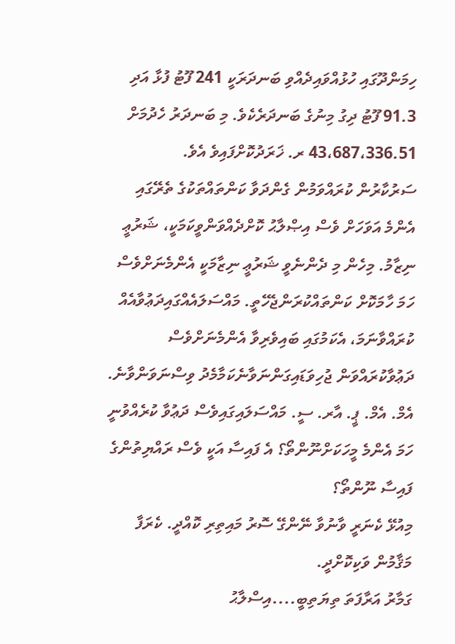ހިމަންދޫގައި ހުޅުއްވައިދެއްވި ބަނދަރަކީ 241 ފޫޓު ފުޅާ އަދި 91.3 ފޫޓު ދިގު މިނުގެ ބަނދަރެކެވެ. މި ބަނދަރު ހެދުމަށް 43،687،336.51 ރ. ޚަރަދުކޮށްފައިވެ އެވެ.
ސަރުކާރުން ކުރައްވަމުން ގެންދަވާ ކަންތައްތަކުގެ ތެރޭގައި އެންމެ އަވަހަށް ވެސް އިޞްލާޙު ކޮށްދެއްވަންވީކަމަކީ، ޝަރުޢީ ނިޒާމު. މިހެން މި ދެންނެވީ ޝަރުޢީ ނިޒާމަކީ އެންމެނަށްވެސް ހަމަ ހާމަކޮށް ކަންތައްކުރަންޖެހޭތީ. މައްސަލައެއްގައިދަޢުވާއެއް ކުރައްވާނަމަ، އެކަމުގައި ބައިވެރިވާ އެންމެނަށްވެސް ދަޢުވާކުރައްވަން ޖުހިވަޑައިގަންނަވާނެކަމާމެދު ވިސްނަވަންވާނެ. އެމް. އެމް. ޕީ. އާރ. ސީ. މައްސަލައިގައިވެސް ދަޢުވާ ކުރެއްވުނީ ހަމަ އެންމެ މީހަކަށްނޫންތޯ؟ އެ ފައިސާ އަކީ ވެސް ރައްޔިތުންގެ ފައިސާ ނޫންތޯ؟
މިއުޅޭ ކެނަރީ ވާނުވާ ނޭންގޭ ސޮރު މައިތިރި ކޮއްދީ. ކެރަފާ މަޤާމުން ވަކިކޮށްދީ.
ގަމާރު އަރާފަތަ ތިޔަތިބީ....އިސްލާޙު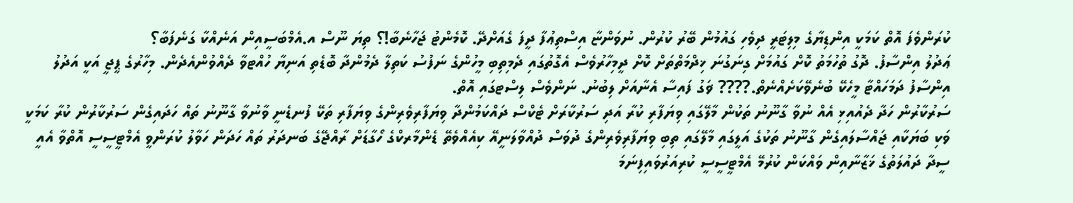ކުރަންވެފަ އޮތް ކަމަކީ އިންޑިޔާގެ މިލިޓަރީ ދިވެހި ގައުމުން ބޭރު ކުރުން. ނުވަންޏާ އިސްތިޢުފާ ދީފަ ގެއަށްދޭ. ކޮމެންޓު ޖަހާނެބާ!؟ ތިޔަ ނޫސް އ.އެމްބަސީއިން އަނެއްކާ ގަނެފަބާ؟
ޢަދުލު އިންސާފު. ދޮގު ތުހުމަތު ކޮށް ގައުމަށް ގިނަގުނަ ޚިދްމަތްތަށް ކޮށް ދީމިހާރުވެސް އެގޮތުގައި ދެމިތިބި މީހުންގެ ނަފުސު ކަތިލާ ދެމުންދާ ބޮޑެތި އަނިޔާ ހުއްޓވާ ދެއްވުންއެދެން. މިހާރުގެ ޕީޖީ އަކީ އަދުލު އިންސާފު ދަމަހައްޓާ މީހެކޭ ބުނެވޭކަށެއްނެތް.???? ޥަގު ފައިސާ އެނާއަށް ލިބުނު. ނަންވެސް ލިސްޓގައި އޮތް.
ސަރުކާރުން ހަދާ ދެއުއިޅި އެއް ނުވާ ގާނޫނު ތަކުން މާލޭގައި ވިޔަފާރި ކުރާ އަދި ސަރުކާރަށް ޓެކްސް ދައްކަމުންދާ ވިޔަފާރިވެރިންގެ ވިޔަފާރި ތަކޭ ފުނޑެނީ ވާނުވާ ގާނޫނު ތައް ހަދައިގެން ސަރުކާރުން ކުރާ ކަމަކީ ވަކި ބަޔަކާއި ޖައްސާލައިގެން ގާނޫނު ތަކުގެ އަލީގައި މާލޭގައި ތިބި ވިޔަފާރިވެރިންގެ ދުވަސް ދުއްވާލަނީއޭ ކިއެއްވެތޭ ޑެންމާރކްގެ ހޯގާޑަށް ރާއްޖޭގެ ބަނދަރު ތައް ހަދަން ހަވާލު ކުރަންވީ އެމްޓީސީސީ އޮތްވާ އެއީ ސީދާ ދައުލަތުގެ ޚަޒާނާއިން ވައްކަން ކުރުމޭ އެމްޓީސީސީ ކުރިއަރުވައިފިނަމަ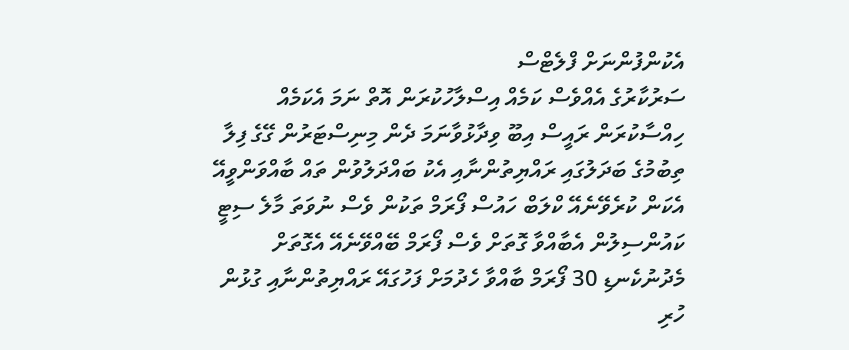އެކުންފުންނަށް ފްލެޓްސް
ސަރުކާރުގެ އެއްވެސް ކަމެއް އިސްލާހުކުރަން އޮތް ނަމަ އެކަމެއް ހިއްސާކުރަން ރައީސް އިބޫ ވިދާޅުވާނަމަ ދެން މިނިސްޓަރުން ގޭގެ ފިލާ ތިބުމުގެ ބަދަލުގައި ރައްޔިތުންނާއި އެކު ބައްދަލުވުން ތައް ބާއްވަންވީއޭ އެކަން ކުރެވޭނެއޭ ކްލަބް ހައުސް ފޯރަމް ތަކުން ވެސް ނުވަތަ މާލެ ސިޓީ ކައުންސިލުން އެބާއްވާ ގޮތަށް ވެސް ފޯރަމް ބޭއްވޭނެއޭ އެގޮތަށް މެދުނުކެނޑި 30 ފޯރަމް ބާއްވާ ހެދުމަށް ފަހުގައޭ ރައްޔިތުންނާއި ގުޅުން ހުރި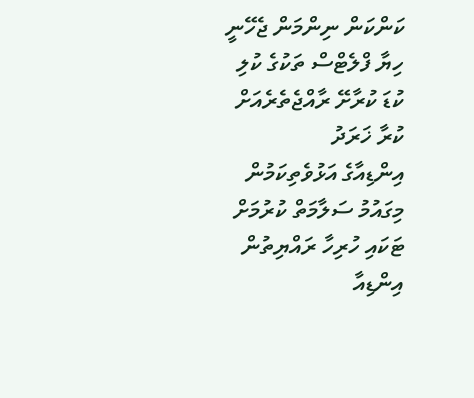ކަންކަން ނިންމަން ޖެހޭނީ ހިޔާ ފްލެޓްސް ތަކުގެ ކުލި ކުޑަ ކުރާށޭ ރާއްޖެތެރެއަށް ކުރާ ޚަރަދު
އިންޑިއާގެ އަޅުވެތިކަމުން މިގައުމު ސަލާމަތް ކުރުމަށް ޓަކައި ހުރިހާ ރައްޔިތުން އިންޑިއާ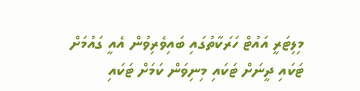މިލިޓަރީ އައުޓް ހަރަކާތުގައި ބައިވެރިވުން އެއީ ގައުމަށް ޓަކައި ދީނަށް ޓަކައި މިނިވަން ކަމަށް ޓަކައި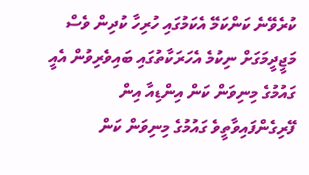ކުރެވޭނެ ކަންކަމޭ އެކަމުގައި ހުރިހާ ކުދިން ވެސް މަޖީދީމަގަށް ނިކުމެ އެހަރަކާތުގައި ބައިވެރިވުން އެއީ ގައުމުގެ މިނިވަން ކަން އިންޑިއާ އިން ފޭރިގެންފައިވާތީވެ ގައުމުގެ މިނިވަން ކަން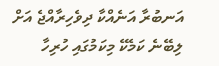އަނބުރާ އަނެއްކާ ދިވެހިރާއްޖެ އަށް ލިބޭނެ ކަމެކޭ މިކަމުގައި ހުރިހާ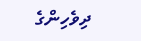ދިވެހިންގެ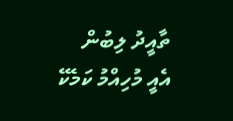ތާއީދު ލިބުން އެއީ މުހިއްމު ކަމެކޭ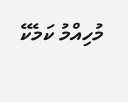މުހިއްމު ކަމެކޭ